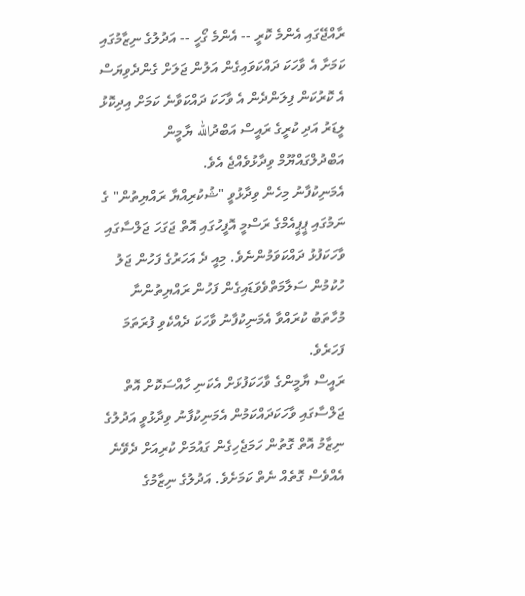ރާއްޖޭގައި އެންމެ ކޮރީ -- އެންމެ ގޯހީ -- އަދުލުގެ ނިޒާމުގައި ކަމަށާ އެ ވާހަކަ ދައްކަވައިގެން އަލުން ޖަލަށް ގެންދެވިޔަސް އެ ކޮރުކަން ފިލަންދެން އެ ވާހަކަ ދައްކަވާނެ ކަމަށް އިދިކޮޅު ލީޑަރު އަދި ކުރީގެ ރައީސް އަބްދުالله ޔާމީން އަބްދުލްގައްޔޫމް ވިދާޅުވެއްޖެ އެވެ.
އެމަނިކުފާނު މިހެން ވިދާޅުވީ "ޝުކުރިއްޔާ ރައްޔިތުން" ގެ ނަމުގައި ޕީޕީއެމްގެ ރަސްމީ އޮފީހުގައި އޮތް ޖަގަހަ ޖަލްސާގައި ވާހަކަފުޅު ދައްކަވަމުންނެވެ. މިއީ ދެ އަހަރުގެ ފަހުން ޖަލު ހުކުމުން ސަލާމަތްވެވަޑައިގެން ފަހުން ރައްޔިތުންނާ މުހާތަބު ކުރައްވާ އެމަނިކުފާނު ވާހަކަ ދެއްކެވި ފުރަތަމަ ފަހަރެވެ.
ރައީސް ޔާމީންގެ ވާހަކަފުޅަށް އެކަނި ހާއްސަކޮށް އޮތް ޖަލްސާގައި ވާހަކަދައްކަމުން އެމަނިކުފާނު ވިދާޅުވީ އަދުލުގެ ނިޒާމު އޮތް ގޮތުން ހަމަޖެހިގެން ގައުމަށް ކުރިއަށް ދެވޭނެ އެއްވެސް ގޮތެއް ނެތް ކަމަށެވެ. އަދުލުގެ ނިޒާމުގެ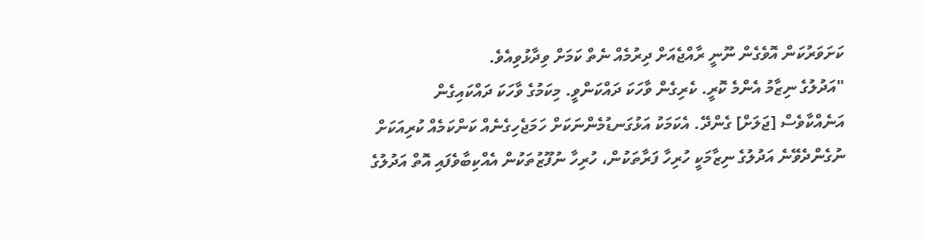ކަށަވަރުކަން އޮވެގެން ނޫނީ ރާއްޖެއަށް ދިރުމެއް ނެތް ކަމަށް ވިދާޅުވިއެވެ.
"އަދުލުގެ ނިޒާމު އެންމެ ކޮރީ. ކެރިގެން ވާހަކަ ދައްކަންވީ. މިކަމުގެ ވާހަކަ ދައްކައިގެން އަނެއްކާވެސް [ޖަލަށް] ގެންދޭ. އެކަމަކު އަޅުގަނޑުމެންނަކަށް ހަމަޖެހިގެނެއް ކަންކަމެއް ކުރިއަކަށް ނުގެންދެވޭނެ އަދުލުގެ ނިޒާމަކީ ހުރިހާ ފަރާތަކުން، ހުރިހާ ނުފޫޒުތަކުން އެއްކިބާވެފައި އޮތް އަދުލުގެ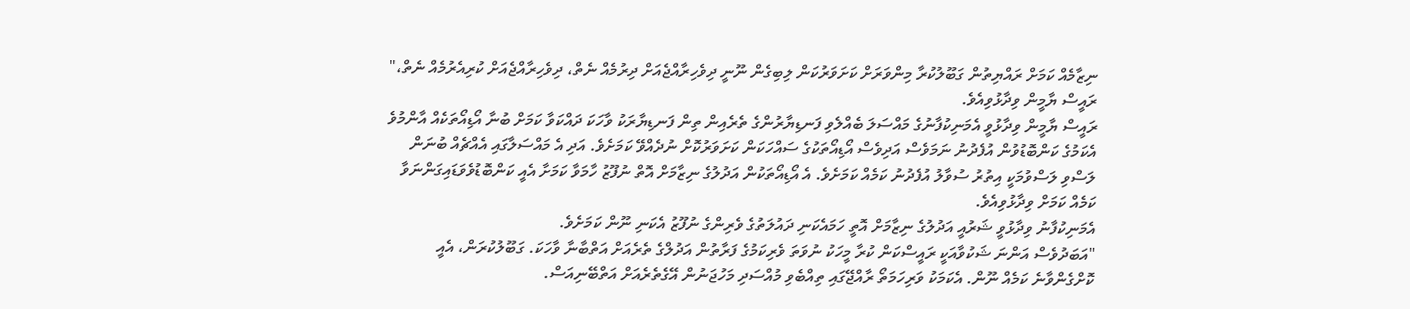ނިޒާމެއް ކަމަށް ރައްޔިތުން ގަބޫލުކުރާ މިންވަރަށް ކަށަވަރުކަން ލިބިގެން ނޫނީ ދިވެހިރާއްޖެއަށް ދިރުމެއް ނެތް، ދިވެހިރާއްޖެއަށް ކުރިއެރުމެއް ނެތް،" ރައީސް ޔާމީން ވިދާޅުވިއެވެ.
ރައީސް ޔާމީން ވިދާޅުވީ އެމަނިކުފާނުގެ މައްސަލަ ބެއްލެވި ފަނޑިޔާރުންގެ ތެރެއިން ތިން ފަނޑިޔާރަކު ވާހަކަ ދައްކަވާ ކަމަށް ބުނާ އޯޑިއޯތަކެއް އާންމުވެ އެކަމުގެ ކަންބޮޑުވުން އުފެދުނު ނަމަވެސް އަދިވެސް އޯޑިއޯތަކުގެ ސައްހަކަން ކަށަވަރުކޮށް ނުދެއްވޭ ކަމަށެވެ. އަދި އެ މައްސަލާގައި އެއްޗެއް ބުނަން ލަސްވި ލަސްވުމަކީ އިތުރު ސުވާލު އުފެދުނު ކަމެއް ކަމަށެވެ. އެ އޯޑިއޯތަކުން އަދުލުގެ ނިޒާމަށް އޮތް ނުފޫޒު ހާމަވާ ކަމަށާ އެއީ ކަންބޮޑުވެވަޑައިގަންނަވާ ކަމެއް ކަމަށް ވިދާޅުވިއެވެ.
އެމަނިކުފާނު ވިދާޅުވީ ޝަރުއީ އަދުލުގެ ނިޒާމަށް އޮތީ ހަމައެކަނި ދައުލަތުގެ ވެރިންގެ ނުފޫޒު އެކަނި ނޫން ކަމަށެވެ.
"އަބަދުވެސް އަންނަ ޝަކުވާއަކީ ރައީސްކަން ކުރާ މީހަކު ނުވަތަ ވެރިކަމުގެ ފަރާތުން އަދުލްގެ ތެރެއަށް އަތްބާނާ ވާހަކަ. ގަބޫލުކުރަން، އެއީ ކޮށްގެންވާނެ ކަމެއް ނޫން. އެކަމަކު ވަރިހަމަތޯ ރާއްޖޭގައި ތިއްބެވި މުއްސަދި މަހުޖަނުން އޭގެތެރެއަށް އަތްބޭނިއަސް.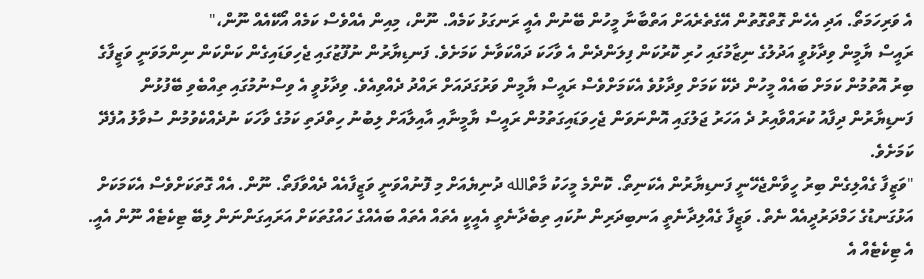އެ ވަރިހަމަތޯ. އަދި އެހެން ގޮތްގޮތުން އޭގެތެރެއަށް އަތްބާނާ މީހުން ބޭނުން އެއީ ރަނގަޅު ކަމެއް. ނޫން، މިއިން އެއްވެސް ކަމެއް އޯކޭއެއް ނޫން،"
ރައީސް ޔާމީން ވިދާޅުވީ އަދުލުގެ ނިޒާމުގައި ހުރި ކޮރުކަން ފިލަންދެން އެ ވާހަކަ ދައްކަވާނެ ކަމަށެވެ. ފަނޑިޔާރުން ނުފޫޒުގައި ޖެހިވަޑައިގެން ކަންކަން ނިންމަވަނީ ވަޒީފާގެ ބިރު އޮތުމުން ކަމަށް ބައެއް މީހުން ދެކޭ ކަމަށް ވިދާޅުވެ އެކަމަށްވެސް ރައީސް ޔާމީން ވަރުގަދައަށް ރައްދު ދެއްވިއެވެ. ވިދާޅުވީ އެ ވިސްނުމުގައި ތިއްބެވި ބޭފުޅުން ފަނޑިޔާރުން ދިފާއު ކުރައްވާއިރު ދެ އަހަރު ޖަލުގައި އޮންނަވަން ޖެހިވަޑައިގަތުމުން ރައީސް ޔާމީނާއި އާއިލާއަށް ލިބުނު ހިތްދަތި ކަމުގެ ވާހަކަ ނުދެއްކެވުމުން ސުވާލު އުފެދޭ ކަމަށެވެ.
"ވަޒީފާ ގެއްލިގެން ބިރު ހީވާންޖެހޭނީ ފަނޑިޔާރުން އެކަނިތޯ. ކޮންމެ މީހަކު މާތްالله ދުނިޔެއަށް މި ފޮނުއްވަނީ ވަޒީފާއެއް ދެއްވާފަތޯ. ނޫން. އެއް ގޮތަކަށްވެސް އެކަމަކަށް އަޅުގަނޑުގެ ހަމްދަރުދީއެއް ނެތް. ވަޒީފާ ގެއްލިދާނެތީ އަނބިދަރިން ނުކައި ތިބެދާނެތީ އެއީކީ އެތައް އެތައް ބައެއްގެ ހައްގުތަކަށް އަރައިގަންނަން ލިބޭ ޓިކެޓެއް ނޫން އެއީ. އެ ޓިކެޓެއް އެ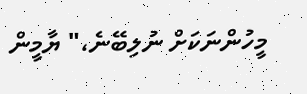މީހުންނަކަށް ނުލިބޭނެ،" ޔާމީން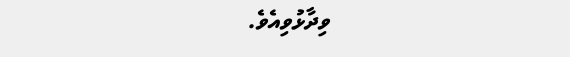ވިދާޅުވިއެވެ.